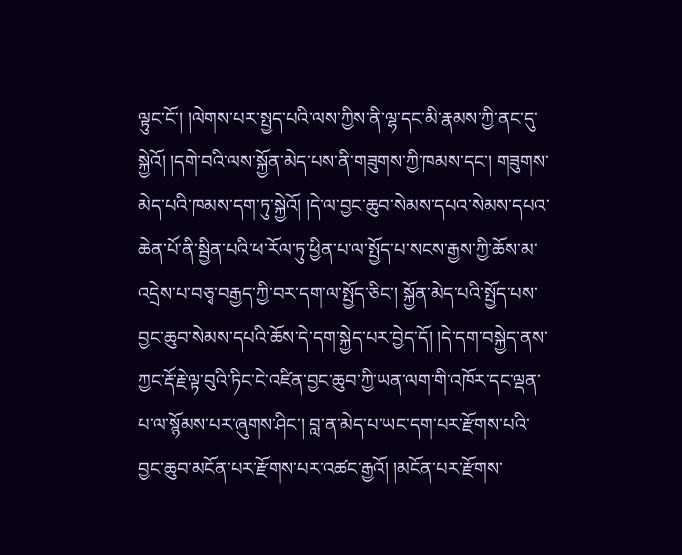ལྟུང་ངོ་། །ལེགས་པར་སྤྱད་པའི་ལས་ཀྱིས་ནི་ལྷ་དང་མི་རྣམས་ཀྱི་ནང་དུ་སྐྱེའོ། །དགེ་བའི་ལས་སྐྱོན་མེད་པས་ནི་གཟུགས་ཀྱི་ཁམས་དང་། གཟུགས་མེད་པའི་ཁམས་དག་ཏུ་སྐྱེའོ། །དེ་ལ་བྱང་ཆུབ་སེམས་དཔའ་སེམས་དཔའ་ཆེན་པོ་ནི་སྦྱིན་པའི་ཕ་རོལ་ཏུ་ཕྱིན་པ་ལ་སྤྱོད་པ་སངས་རྒྱས་ཀྱི་ཆོས་མ་འདྲེས་པ་བཅྭ་བརྒྱད་ཀྱི་བར་དག་ལ་སྤྱོད་ཅིང་། སྐྱོན་མེད་པའི་སྤྱོད་པས་བྱང་ཆུབ་སེམས་དཔའི་ཆོས་དེ་དག་སྐྱེད་པར་བྱེད་དོ། །དེ་དག་བསྐྱེད་ནས་ཀྱང་རྡོ་རྗེ་ལྟ་བུའི་ཏིང་ངེ་འཛིན་བྱང་ཆུབ་ཀྱི་ཡན་ལག་གི་འཁོར་དང་ལྡན་པ་ལ་སྙོམས་པར་ཞུགས་ཤིང་། བླ་ན་མེད་པ་ཡང་དག་པར་རྫོགས་པའི་བྱང་ཆུབ་མངོན་པར་རྫོགས་པར་འཚང་རྒྱའོ། །མངོན་པར་རྫོགས་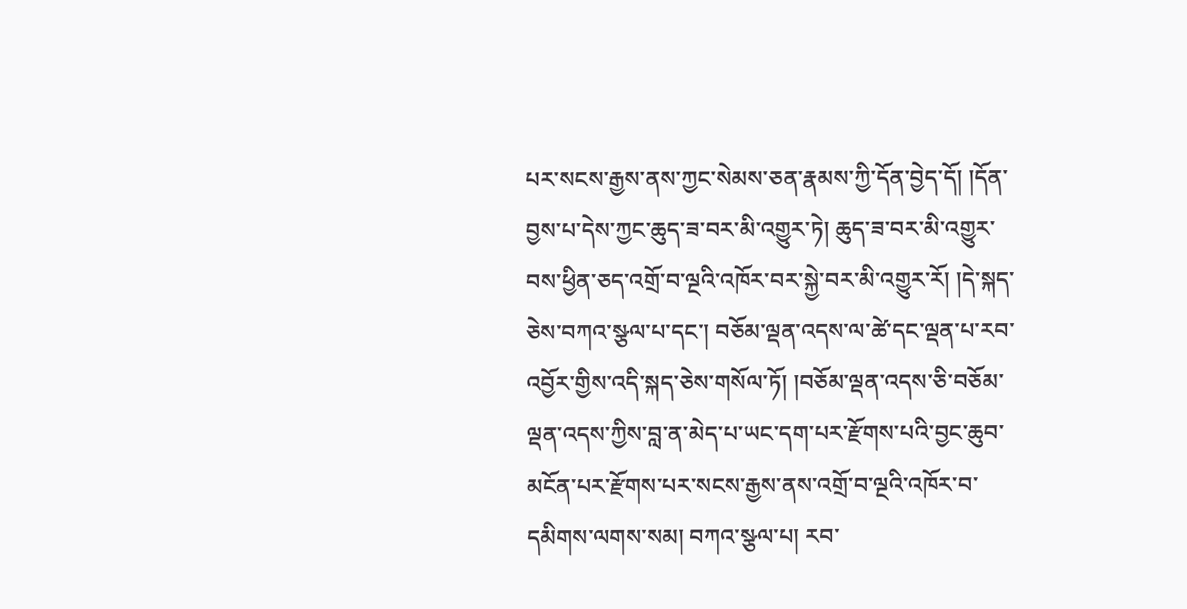པར་སངས་རྒྱས་ནས་ཀྱང་སེམས་ཅན་རྣམས་ཀྱི་དོན་བྱེད་དོ། །དོན་བྱས་པ་དེས་ཀྱང་ཆུད་ཟ་བར་མི་འགྱུར་ཏེ། ཆུད་ཟ་བར་མི་འགྱུར་བས་ཕྱིན་ཅད་འགྲོ་བ་ལྔའི་འཁོར་བར་སྐྱེ་བར་མི་འགྱུར་རོ། །དེ་སྐད་ཅེས་བཀའ་སྩལ་པ་དང་། བཅོམ་ལྡན་འདས་ལ་ཚེ་དང་ལྡན་པ་རབ་འབྱོར་གྱིས་འདི་སྐད་ཅེས་གསོལ་ཏོ། །བཅོམ་ལྡན་འདས་ཅི་བཅོམ་ལྡན་འདས་ཀྱིས་བླ་ན་མེད་པ་ཡང་དག་པར་རྫོགས་པའི་བྱང་ཆུབ་མངོན་པར་རྫོགས་པར་སངས་རྒྱས་ནས་འགྲོ་བ་ལྔའི་འཁོར་བ་དམིགས་ལགས་སམ། བཀའ་སྩལ་པ། རབ་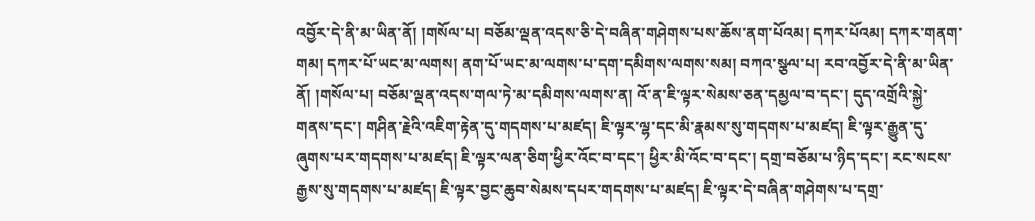འབྱོར་དེ་ནི་མ་ཡིན་ནོ། །གསོལ་པ། བཅོམ་ལྡན་འདས་ཅི་དེ་བཞིན་གཤེགས་པས་ཆོས་ནག་པོའམ། དཀར་པོའམ། དཀར་གནག་གམ། དཀར་པོ་ཡང་མ་ལགས། ནག་པོ་ཡང་མ་ལགས་པ་དག་དམིགས་ལགས་སམ། བཀའ་སྩལ་པ། རབ་འབྱོར་དེ་ནི་མ་ཡིན་ནོ། །གསོལ་པ། བཅོམ་ལྡན་འདས་གལ་ཏེ་མ་དམིགས་ལགས་ན། འོ་ན་ཇི་ལྟར་སེམས་ཅན་དམྱལ་བ་དང་། དུད་འགྲོའི་སྐྱེ་གནས་དང་། གཤིན་རྗེའི་འཇིག་རྟེན་དུ་གདགས་པ་མཛད། ཇི་ལྟར་ལྷ་དང་མི་རྣམས་སུ་གདགས་པ་མཛད། ཇི་ལྟར་རྒྱུན་དུ་ཞུགས་པར་གདགས་པ་མཛད། ཇི་ལྟར་ལན་ཅིག་ཕྱིར་འོང་བ་དང་། ཕྱིར་མི་འོང་བ་དང་། དགྲ་བཅོམ་པ་ཉིད་དང་། རང་སངས་རྒྱས་སུ་གདགས་པ་མཛད། ཇི་ལྟར་བྱང་ཆུབ་སེམས་དཔར་གདགས་པ་མཛད། ཇི་ལྟར་དེ་བཞིན་གཤེགས་པ་དགྲ་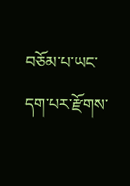བཅོམ་པ་ཡང་དག་པར་རྫོགས་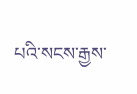པའི་སངས་རྒྱས་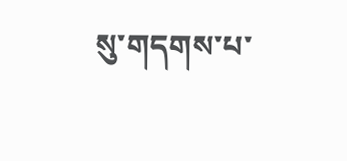སུ་གདགས་པ་